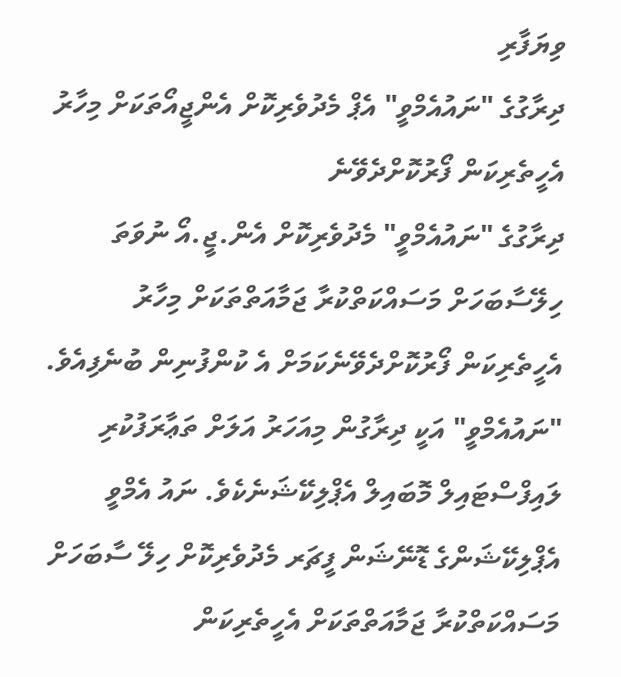ވިޔަފާރި
ދިރާގުގެ "ނައުއެމްވީ" އެޕް މެދުވެރިކޮށް އެންޖީއޯތަކަށް މިހާރު އެހީތެރިކަން ފޯރުކޮށްދެވޭނެ
ދިރާގުގެ "ނައުއެމްވީ" މެދުވެރިކޮށް އެން.ޖީ.އޯ ނުވަތަ ހިލޭސާބަހަށް މަސައްކަތްކުރާ ޖަމާއަތްތަކަށް މިހާރު އެހީތެރިކަން ފޯރުކޮށްދެވޭނެކަމަށް އެ ކުންފުނިން ބުނެފިއެވެ.
"ނައުއެމްވީ" އަކީ ދިރާގުން މިއަހަރު އަލަށް ތަޢާރަފުކުރި ލައިފްސްޓައިލް މޮބައިލް އެޕްލިކޭޝަނެކެވެ. ނައު އެމްވީ އެޕްލިކޭޝަންގެ ޑޮނޭޝަން ފީޗަރ މެދުވެރިކޮށް ހިލޭ ސާބަހަށް މަސައްކަތްކުރާ ޖަމާއަތްތަކަށް އެހީތެރިކަން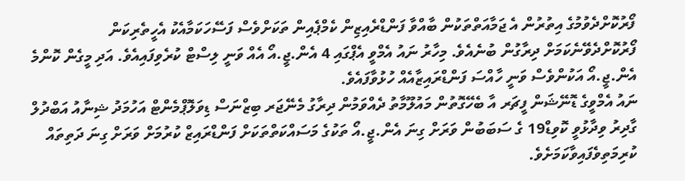ފޯރުކޮށްދެވުމުގެ އިތުރުން އެ ޖަމާއަތްތަކުން ބާއްވާ ފަންޑްރެއިޒިން ކެމްޕެއިން ތަކަށްވެސް ފަސޭހަކަމާއެކު އެހީތެރިކަން ފޯރުކޮށްދެވޭނެކަމަށް ދިރާގުން ބުނެއެވެ. މިހާރު ނައު އެމްވީ އެޕްގައި 4 އެން.ޖީ.އޯ އެއް ވަނީ ލިސްޓް ކުރެވިފައިއެވެ. އަދި މީގެން ކޮންމެ އެން.ޖީ.އޯ އަކުންވެސް ވަނީ ހާއްސަ ފަންޑްރައިޒާއެއް ހުޅުވާފައެވެ.
ނައު އެމްވީގެ ޑޮނޭޝަން ފީޗަރ އާ ބެހޭގޮތުން މައުލޫމާތު ދެއްވަމުން ދިރާގު މެނޭޖަރ ބިޒްނަސް ޑިވަލޮޕްމެންޓް އަހުމަދު ޝިނާއު އަބްދުލް ގާދިރު ވިދާޅުވީ ކޮވިޑް19 ގެ ސަބަބުން ވަރަށް ގިނަ އެން.ޖީ.އޯ ތަކުގެ މަސައްކަތްތަކަށް ފަންޑްރައިޒް ކުރުމަށް ވަރަށް ގިނަ ދަތިތައް ކުރިމަތިވެފައިވާކަމަށެވެ.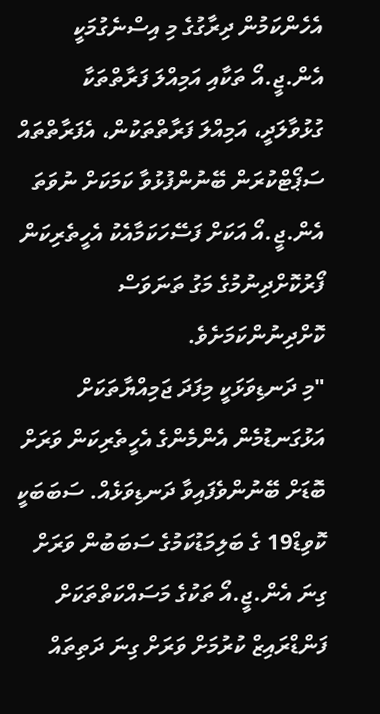އެހެންކަމުން ދިރާގުގެ މި އިސްނެގުމަކީ އެން.ޖީ.އޯ ތަކާއި އަމިއްލަ ފަރާތްތަކާ ގުޅުވާލަދީ، އަމިއްލަ ފަރާތްތަކުން، އެފަރާތްތައް ސަޕޯޓްކުރަން ބޭނުންފުޅުވާ ކަމަކަށް ނުވަތަ އެން.ޖީ.އޯ އަކަށް ފަސޭހަކަމާއެކު އެހީތެރިކަން ފޯރުކޮށްދިނުމުގެ މަގު ތަނަވަސް ކޮށްދިނުންކަމަށެވެ.
"މި ދަނޑިވަޅަކީ މިފަދަ ޖަމިއްޔާތަކަށް އަޅުގަނޑުމެން އެންމެންގެ އެހީތެރިކަން ވަރަށް ބޮޑަށް ބޭނުންވެފައިވާ ދަނޑިވަޅެއް. ސަބަބަކީ ކޮވިޑް19 ގެ ބަލިމަޑުކަމުގެ ސަބަބުން ވަރަށް ގިނަ އެން.ޖީ.އޯ ތަކުގެ މަސައްކަތްތަކަށް ފަންޑްރައިޒް ކުރުމަށް ވަރަށް ގިނަ ދަތިތައް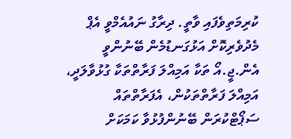ކުރިމަތިވެފައި ވާތީ. ދިރާގު ނައުއެމްވީ އެޕް މެދުވެރިކޮށް އަޅުގަނޑުމެން ބޭނުންވީ އެން.ޖީ.އޯ ތަކާ އަމިއްލަ ފަރާތްތަކާ ގުޅުވާލަދީ، އަމިއްލަ ފަރާތްތަކުން، އެފަރާތްތައް ސަޕޯޓްކުރަން ބޭނުންފުޅުވާ ކަމަކަށް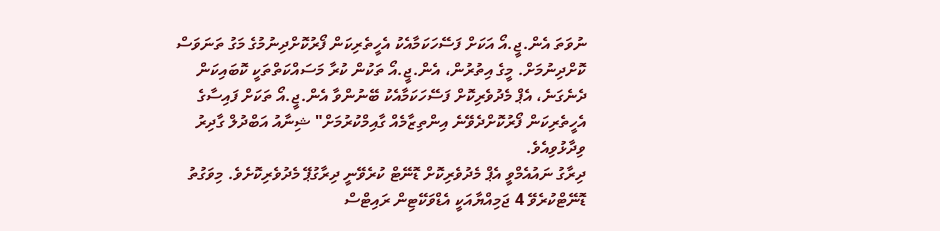ނުވަތަ އެން.ޖީ.އޯ އަކަށް ފަސޭހަކަމާއެކު އެހީތެރިކަން ފޯރުކޮށްދިނުމުގެ މަގު ތަނަވަސް ކޮށްދިނުމަށް. މީގެ އިތުރުން، އެން.ޖީ.އޯ ތަކުން ކުރާ މަސައްކަތްތަކީ ކޮބައިކަން ދެނެގަނެ، އެޕް މެދުވެރިކޮށް ފަސޭހަކަމާއެކު ބޭނުންވާ އެން.ޖީ.އޯ ތަކަށް ފައިސާގެ އެހީތެރިކަން ފޯރުކޮށްދެވޭނެ އިންތިޒާމެއް ގާއިމްކުރުމަށް" ޝިނާއު އަބްދުލް ގާދިރު ވިދާޅުވިއެވެ.
ދިރާގު ނައުއެމްވީ އެޕް މެދުވެރިކޮށް ޑޮނޭޓް ކުރެވޭނީ ދިރާގުޕޭ މެދުވެރިކޮށެވެ. މިވަގުތު ޑޮނޭޓްކުރެވޭ 4 ޖަމިއްޔާއަކީ އެޑްވަކޭޓިން ރައިޓްސް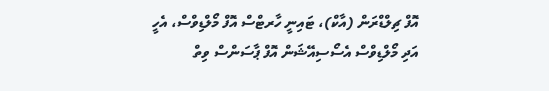އޮފް ޗިލްޑްރަން (އާކް)، ޓައިނީ ހާރޓްސް އޮފް މޯލްޑިވްސް، އެހީ އަދި މޯލްޑިވްސް އެސޯސިއޭޝަން އޮފް ޕާސަންސް ވިތް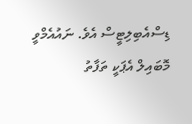ޑިސްއެބިލިޓީސް އެވެ. ނައުއެމްވީ މޮބައިލް އެޕަކީ ތަފާތު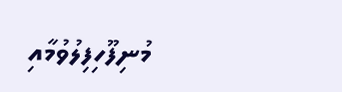މުނިފޫހިފިލުވުމާއި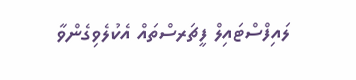ލައިފްސްޓައިލް ފީޗަރސްތައް އެކުލެވިގެންވާ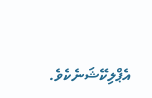އެޕްލިކޭޝަނެކެވެ.